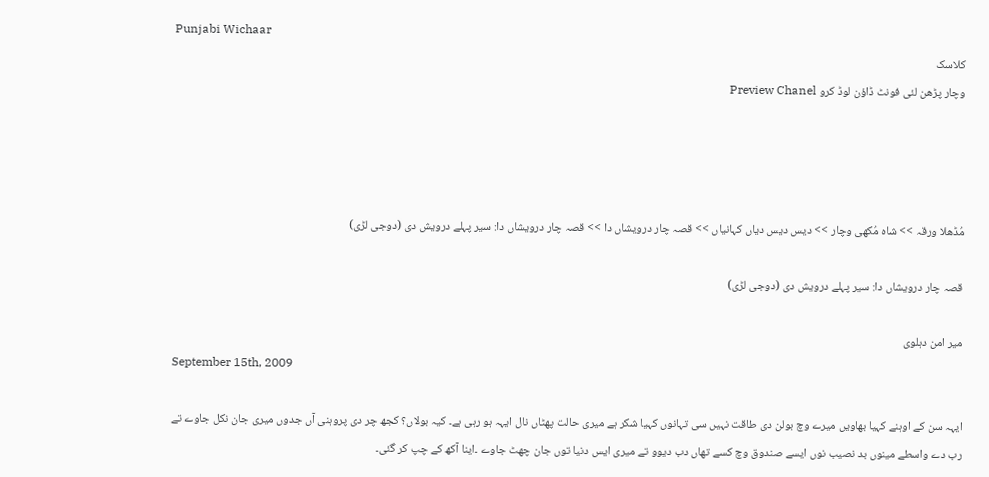Punjabi Wichaar
کلاسک
وچار پڑھن لئی فونٹ ڈاؤن لوڈ کرو Preview Chanel




مُڈھلا ورقہ >> شاہ مُکھی وچار >> دیس دیس دیاں کہانیاں >> قصہ چار درویشاں دا >> قصہ چار درویشاں دا: سیر پہلے درویش دی (دوجی لڑی)

قصہ چار درویشاں دا: سیر پہلے درویش دی (دوجی لڑی)

میر امن دہلوی
September 15th, 2009

ایہہ سن کے اوہنے کہیا بھاویں میرے وچ بولن دی طاقت نہیں سی تہانوں کہیا شکر ہے میری حالت پھٹاں نال ایہہ ہو رہی ہے۔ کیہ بولاں؟ کجھ چر دی پروہنی آں جدوں میری جان نکل جاوے تے رب دے واسطے مینوں بد نصیب نوں ایسے صندوق وچ کسے تھاں دب دیوو تے میری ایس دنیا توں جان چھٹ جاوے ۔اینا آکھ کے چپ کر گئی۔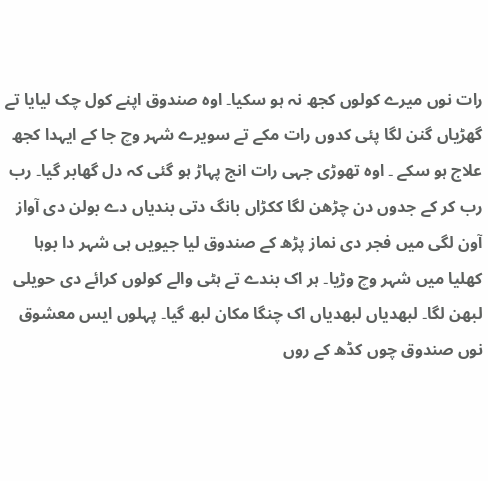رات نوں میرے کولوں کجھ نہ ہو سکیا۔ اوہ صندوق اپنے کول چک لیایا تے گھڑیاں گنن لگا پئی کدوں رات مکے تے سویرے شہر وچ جا کے ایہدا کجھ علاج ہو سکے ۔ اوہ تھوڑی جہی رات انج پہاڑ ہو گئی کہ دل گھابر گیا۔ رب رب کر کے جدوں دن چڑھن لگا ککڑاں بانگ دتی بندیاں دے بولن دی آواز آون لگی میں فجر دی نماز پڑھ کے صندوق لیا جیویں ہی شہر دا بوہا کھلیا میں شہر وچ وڑیا۔ ہر اک بندے تے ہٹی والے کولوں کرائے دی حویلی لبھن لگا۔ لبھدیاں لبھدیاں اک چنگا مکان لبھ گیا۔ پہلوں ایس معشوق نوں صندوق چوں کڈھ کے روں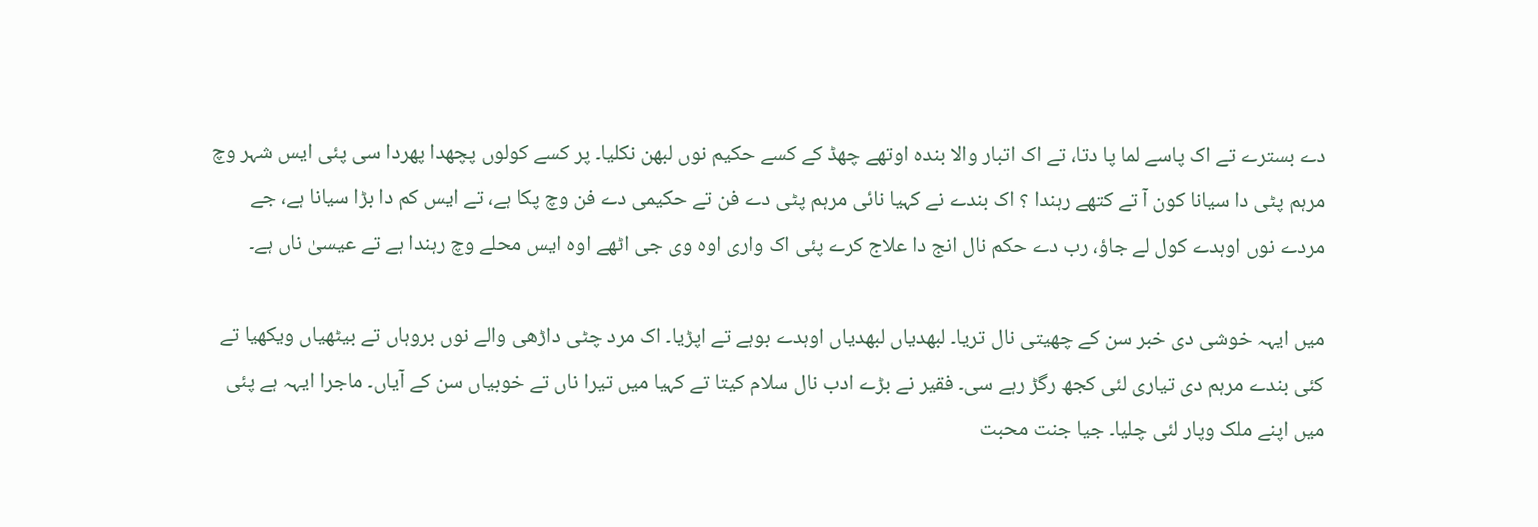دے بسترے تے اک پاسے لما پا دتا، تے اک اتبار والا بندہ اوتھے چھڈ کے کسے حکیم نوں لبھن نکلیا۔ پر کسے کولوں پچھدا پھردا سی پئی ایس شہر وچ مرہم پٹی دا سیانا کون آ تے کتھے رہندا ؟ اک بندے نے کہیا نائی مرہم پٹی دے فن تے حکیمی دے فن وچ پکا ہے، تے ایس کم دا بڑا سیانا ہے، جے مردے نوں اوہدے کول لے جاؤ، رب دے حکم نال انج دا علاج کرے پئی اک واری اوہ وی جی اٹھے اوہ ایس محلے وچ رہندا ہے تے عیسیٰ ناں ہے۔

میں ایہہ خوشی دی خبر سن کے چھیتی نال تریا۔ لبھدیاں لبھدیاں اوہدے بوہے تے اپڑیا۔ اک مرد چٹی داڑھی والے نوں بروہاں تے بیٹھیاں ویکھیا تے کئی بندے مرہم دی تیاری لئی کجھ رگڑ رہے سی۔ فقیر نے بڑے ادب نال سلام کیتا تے کہیا میں تیرا ناں تے خوبیاں سن کے آیاں۔ ماجرا ایہہ ہے پئی میں اپنے ملک وپار لئی چلیا۔ جیا جنت محبت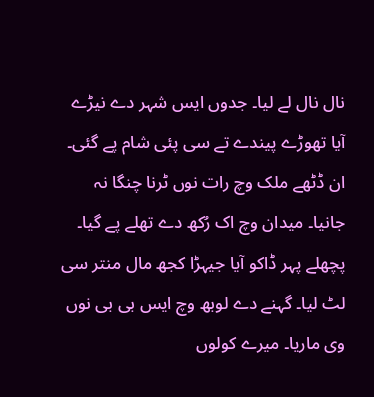نال نال لے لیا۔ جدوں ایس شہر دے نیڑے آیا تھوڑے پیندے تے سی پئی شام پے گئی۔ ان ڈٹھے ملک وچ رات نوں ٹرنا چنگا نہ جانیا۔ میدان وچ اک رُکھ دے تھلے پے گیا۔ پچھلے پہر ڈاکو آیا جیہڑا کجھ مال منتر سی لٹ لیا۔ گہنے دے لوبھ وچ ایس بی بی نوں وی ماریا۔ میرے کولوں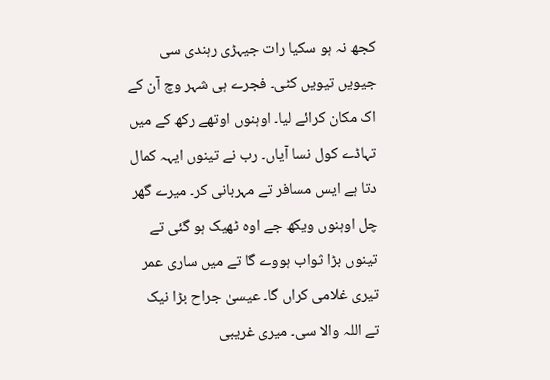کجھ نہ ہو سکیا رات جیہڑی رہندی سی جیویں تیویں کٹی۔ فجرے ہی شہر وچ آن کے اک مکان کرائے لیا۔ اوہنوں اوتھے رکھ کے میں تہاڈے کول نسا آیاں۔ رب نے تینوں ایہہ کمال دتا ہے ایس مسافر تے مہربانی کر۔ میرے گھر چل اوہنوں ویکھ جے اوہ ٹھیک ہو گئی تے تینوں بڑا ثواب ہووے گا تے میں ساری عمر تیری غلامی کراں گا۔ عیسیٰ جراح بڑا نیک تے اللہ والا سی۔ میری غریبی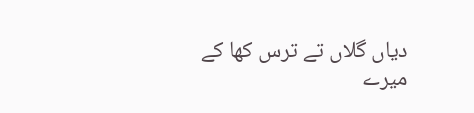دیاں گلاں تے ترس کھا کے میرے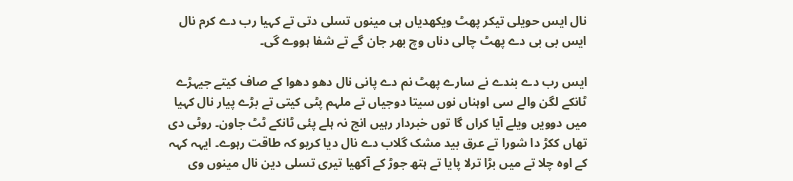نال ایس حویلی تیکر پھٹ ویکھدیاں ہی مینوں تسلی دتی تے کہیا رب دے کرم نال ایس بی بی دے پھٹ چالی دناں وچ بھر جان گے تے شفا ہووے گی۔

ایس رب دے بندے نے سارے پھٹ نم دے پانی نال دھو دھوا کے صاف کیتے جیہڑے ٹانکے لگن والے سی اوہناں نوں سیتا دوجیاں تے ملہم پٹی کیتی تے بڑے پیار نال کہیا میں دوویں ویلے آیا کراں گا توں خبردار رہیں انج نہ ہلے پئی ٹانکے ٹٹ جاون۔ روٹی دی تھاں ککڑ دا شورا تے عرق بید مشک گلاب دے نال دیا کریو کہ طاقت رہوے۔ ایہہ کہہ کے اوہ چلا تے میں بڑا ترلا پایا تے ہتھ جوڑ کے آکھیا تیری تسلی دین نال مینوں وی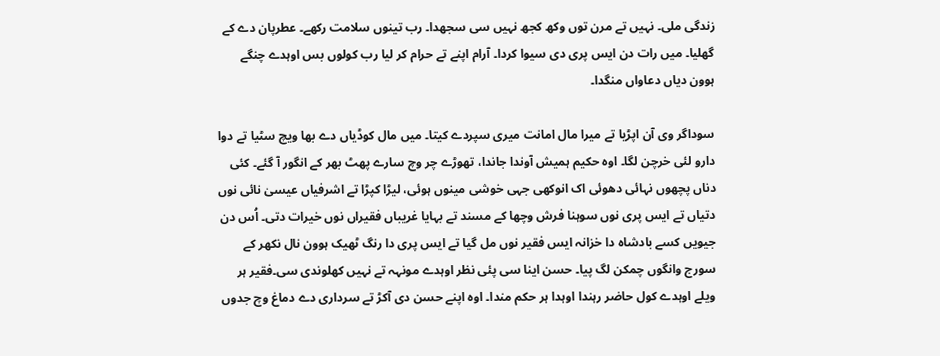زندگی ملی۔ نہیں تے مرن توں وکھ کجھ نہیں سی سجھدا۔ رب تینوں سلامت رکھے۔ عطرپان دے کے گھلیا۔ میں رات دن ایس پری دی سیوا کردا۔ آرام اپنے تے حرام کر لیا رب کولوں بس اوہدے چنگے ہوون دیاں دعاواں منگدا۔

سوداگر وی آن اپڑیا تے میرا مال امانت میری سپردے کیتا۔ میں مال کوڈیاں دے بھا ویچ سٹیا تے دوا دارو لئی خرچن لگا۔ اوہ حکیم ہمیش آوندا جاندا، تھوڑے چر وچ سارے پھٹ بھر کے انگور آ گئے۔ کئی دناں پچھوں نہائی دھوئی اک انوکھی جہی خوشی مینوں ہوئی، لیڑا کپڑا تے اشرفیاں عیسیٰ نائی نوں دتیاں تے ایس پری نوں سوہنا فرش وچھا کے مسند تے بہایا غریباں فقیراں نوں خیرات دتی۔ اُس دن جیویں کسے بادشاہ دا خزانہ ایس فقیر نوں مل گیا تے ایس پری دا رنگ ٹھیک ہوون نال نکھر کے سورج وانگوں چمکن لگ پیا۔ حسن اینا سی پئی نظر اوہدے مونہہ تے نہیں کھلوندی سی۔فقیر ہر ویلے اوہدے کول حاضر رہندا اوہدا ہر حکم مندا۔ اوہ اپنے حسن دی آکڑ تے سرداری دے دماغ وچ جدوں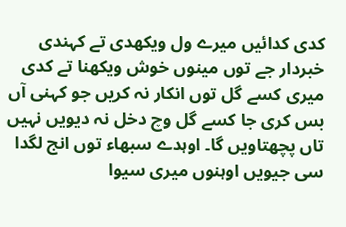کدی کدائیں میرے ول ویکھدی تے کہندی خبردار جے توں مینوں خوش ویکھنا تے کدی میری کسے گل توں انکار نہ کریں جو کہنی آں بس کری جا کسے گل وچ دخل نہ دیویں نہیں تاں پچھتاویں گا۔ اوہدے سبھاء توں انج لگدا سی جیویں اوہنوں میری سیوا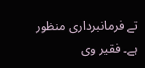تے فرمانبرداری منظور ہے۔ فقیر وی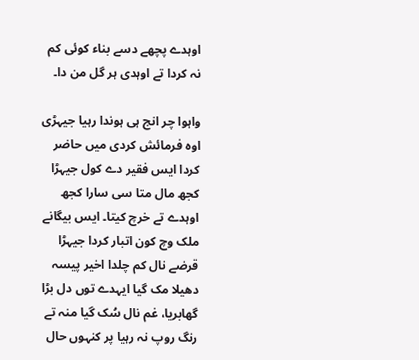اوہدے پچھے دسے بناء کوئی کم نہ کردا تے اوہدی ہر گل من دا۔

واہوا چر انج ہی ہوندا رہیا جیہڑی اوہ فرمائش کردی میں حاضر کردا ایس فقیر دے کول جیہڑا کجھ مال متا سی سارا کجھ اوہدے تے خرچ کیتا۔ ایس بیگانے ملک وچ کون اتبار کردا جیہڑا قرضے نال کم چلدا اخیر پیسہ دھیلا مک گیا ایہدے توں دل بڑا گھابریا، غم نال سُک گیا منہ تے رنگ روپ نہ رہیا پر کنہوں حال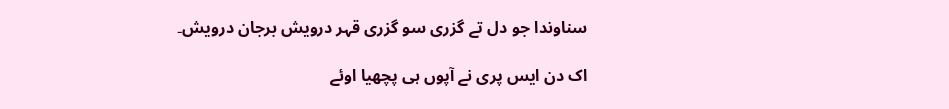سناوندا جو دل تے گزری سو گزری قہر درویش برجان درویش۔

اک دن ایس پری نے آپوں ہی پچھیا اوئے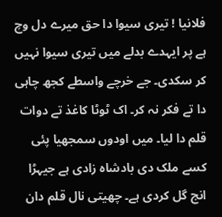فلانیا ! تیری سیوا دا حق میرے دل وچ ہے پر ایہدے بدلے میں تیری سیوا نہیں کر سکدی۔ جے خرچے واسطے کجھ چاہی دا تے فکر نہ کر۔ اک ٹوٹا کاغذ تے دوات قلم دا لیا۔ میں اودوں سمجھیا پئی کسے ملک دی بادشاہ زادی ہے جیہڑا انج گل کردی ہے۔ چھیتی نال قلم دان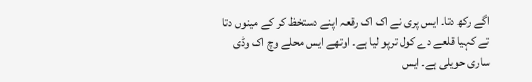اگے رکھ دتا۔ ایس پری نے اک اک رقعہ اپنے دستخظ کر کے مینوں دتا تے کہیا قلعے دے کول ترپو لیا ہے۔ اوتھے ایس محلے وچ اک وڈی ساری حویلی ہے۔ ایس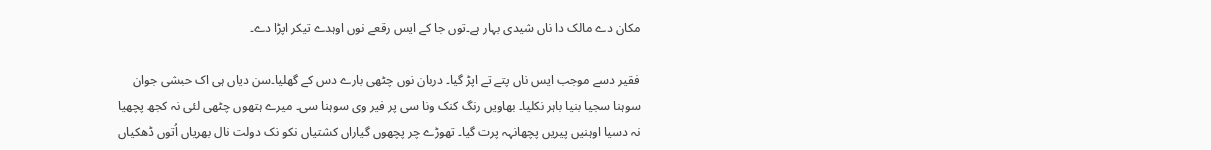مکان دے مالک دا ناں شیدی بہار ہے۔توں جا کے ایس رقعے نوں اوہدے تیکر اپڑا دے۔

فقیر دسے موجب ایس ناں پتے تے اپڑ گیا۔ دربان نوں چٹھی بارے دس کے گھلیا۔سن دیاں ہی اک حبشی جوان سوہنا سجیا بنیا باہر نکلیا۔ بھاویں رنگ کنک ونا سی پر فیر وی سوہنا سی۔ میرے ہتھوں چٹھی لئی نہ کجھ پچھیا نہ دسیا اوہنیں پیریں پچھانہہ پرت گیا۔ تھوڑے چر پچھوں گیاراں کشتیاں نکو نک دولت نال بھریاں اُتوں ڈھکیاں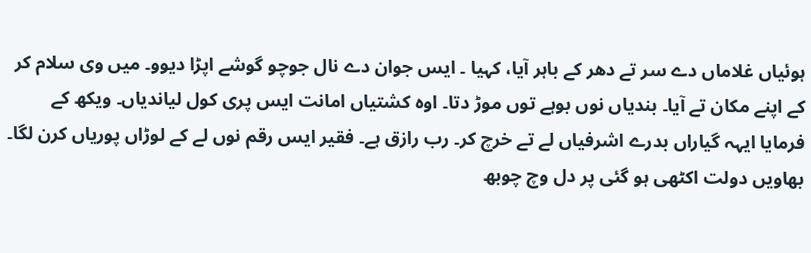ہوئیاں غلاماں دے سر تے دھر کے باہر آیا، کہیا ۔ ایس جوان دے نال جوچو گوشے اپڑا دیوو۔ میں وی سلام کر کے اپنے مکان تے آیا۔ بندیاں نوں بوہے توں موڑ دتا۔ اوہ کشتیاں امانت ایس پری کول لیاندیاں۔ ویکھ کے فرمایا ایہہ گیاراں بدرے اشرفیاں لے تے خرچ کر۔ رب رازق ہے۔ فقیر ایس رقم نوں لے کے لوڑاں پوریاں کرن لگا۔ بھاویں دولت اکٹھی ہو گئی پر دل وچ چوبھ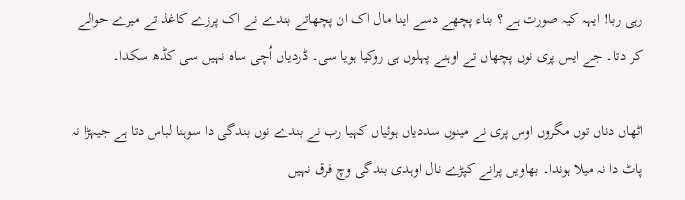رہی ربا! ایہہ کیہ صورت ہے ؟ بناء پچھے دسے اینا مال اک ان پچھاتے بندے نے اک پرزے کاغذ تے میرے حوالے کر دتا۔ جے ایس پری نوں پچھاں تے اوہنے پہلوں ہی روکیا ہویا سی۔ ڈردیاں اُچی ساہ نہیں سی کڈھ سکدا۔

اٹھاں دناں توں مگروں اوس پری نے مینوں سددیاں ہوئیاں کہیا رب نے بندے نوں بندگی دا سوہنا لباس دتا ہے جیہڑا نہ پاٹ دا نہ میلا ہوندا۔ بھاویں پرانے کپڑے نال اوہدی بندگی وچ فرق نہیں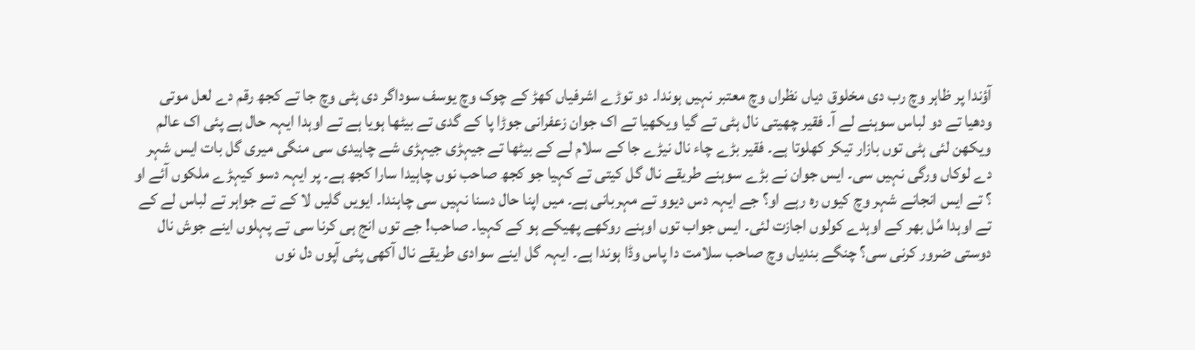آؤندا پر ظاہر وچ رب دی مخلوق دیاں نظراں وچ معتبر نہیں ہوندا۔ دو توڑے اشرفیاں کھڑ کے چوک وچ یوسف سوداگر دی ہٹی وچ جا تے کجھ رقم دے لعل موتی ودھیا تے دو لباس سوہنے لے آ۔ فقیر چھیتی نال ہٹی تے گیا ویکھیا تے اک جوان زعفرانی جوڑا پا کے گدی تے بیٹھا ہویا ہے تے اوہدا ایہہ حال ہے پئی اک عالم ویکھن لئی ہٹی توں بازار تیکر کھلوتا ہے۔ فقیر بڑے چاء نال نیڑے جا کے سلام لے کے بیٹھا تے جیہڑی جیہڑی شے چاہیدی سی منگی میری گل بات ایس شہر دے لوکاں ورگی نہیں سی۔ ایس جوان نے بڑے سوہنے طریقے نال گل کیتی تے کہیا جو کجھ صاحب نوں چاہیدا سارا کجھ ہے۔ پر ایہہ دسو کیہڑے ملکوں آئے او ؟ تے ایس انجانے شہر وچ کیوں رہ رہے او؟ جے ایہہ دس دیوو تے مہربانی ہے۔ میں اپنا حال دسنا نہیں سی چاہندا۔ ایویں گلیں لا کے تے جواہر تے لباس لے کے تے اوہدا مُل بھر کے اوہدے کولوں اجازت لئی۔ ایس جواب توں اوہنے روکھے پھیکے ہو کے کہیا۔ صاحب! جے توں انج ہی کرنا سی تے پہلوں اینے جوش نال دوستی ضرور کرنی سی؟ چنگے بندیاں وچ صاحب سلامت دا پاس وڈا ہوندا ہے۔ ایہہ گل اینے سوادی طریقے نال آکھی پئی آپوں دل نوں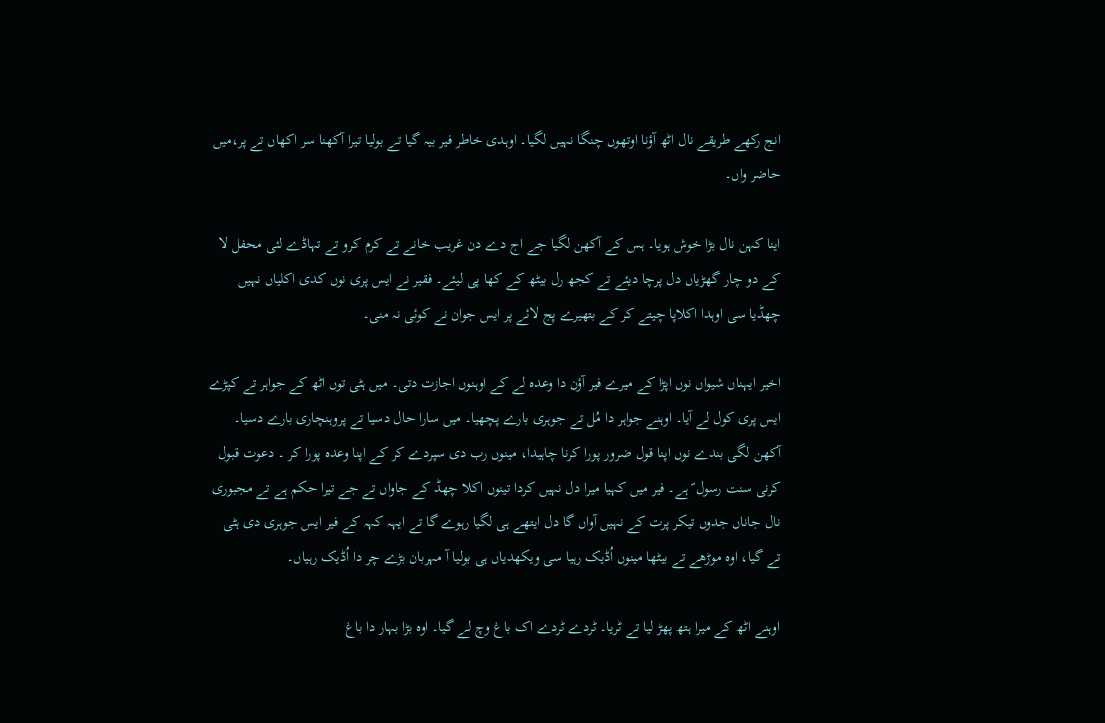انج رکھے طریقے نال اٹھ آؤنا اوتھوں چنگا نہیں لگیا۔ اوہدی خاطر فیر بیہ گیا تے بولیا تیرا آکھنا سر اکھاں تے پر،میں حاضر واں۔

اینا کہن نال بڑا خوش ہویا۔ ہس کے آکھن لگیا جے اج دے دن غریب خانے تے کرم کرو تے تہاڈے لئی محفل لا کے دو چار گھڑیاں دل پرچا دیئے تے کجھ رل بیٹھ کے کھا پی لیئے۔ فقیر نے ایس پری نوں کدی اکلیاں نہیں چھڈیا سی اوہدا اکلاپا چیتے کر کے بتھیرے پج لائے پر ایس جوان نے کوئی نہ منی۔

اخیر ایہناں شیواں نوں اپڑا کے میرے فیر آؤن دا وعدہ لے کے اوہنوں اجازت دتی۔ میں ہٹی توں اٹھ کے جواہر تے کپڑے ایس پری کول لے آیا۔ اوہنے جواہر دا مُل تے جوہری بارے پچھیا۔ میں سارا حال دسیا تے پروہنچاری بارے دسیا۔ آکھن لگی بندے نوں اپنا قول ضرور پورا کرنا چاہیدا، مینوں رب دی سپردے کر کے اپنا وعدہ پورا کر ۔ دعوت قبول کرنی سنت رسول ؐ ہے۔ فیر میں کہیا میرا دل نہیں کردا تینوں اکلا چھڈ کے جاواں تے جے تیرا حکم ہے تے مجبوری نال جاناں جدوں تیکر پرت کے نہیں آواں گا دل ایتھے ہی لگیا رہوے گا تے ایہہ کہہ کے فیر ایس جوہری دی ہٹی تے گیا، اوہ موڑھے تے بیٹھا مینوں اُڈیک رہیا سی ویکھدیاں ہی بولیا آ مہربان بڑے چر دا اُڈیک رہیاں۔

اوہنے اٹھ کے میرا ہتھ پھڑ لیا تے ٹریا۔ ٹردے ٹردے اک باغ وچ لے گیا۔ اوہ بڑا بہار دا باغ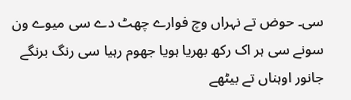سی۔ حوض تے نہراں وچ فوارے چھٹ دے سی میوے ون سونے سی ہر اک رکھ بھریا ہویا جھوم رہیا سی رنگ برنگے جانور اوہناں تے بیٹھے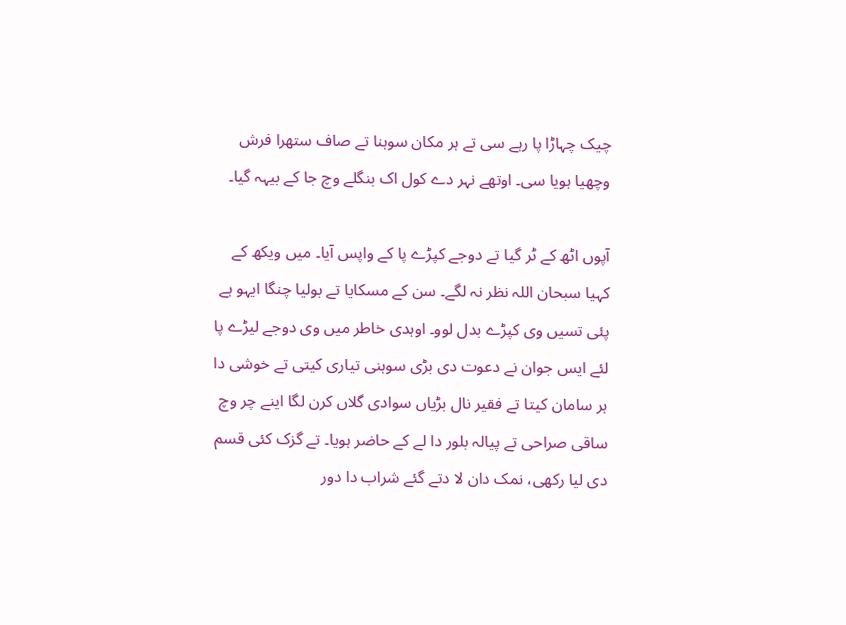چیک چہاڑا پا رہے سی تے ہر مکان سوہنا تے صاف ستھرا فرش وچھیا ہویا سی۔ اوتھے نہر دے کول اک بنگلے وچ جا کے بیہہ گیا۔

آپوں اٹھ کے ٹر گیا تے دوجے کپڑے پا کے واپس آیا۔ میں ویکھ کے کہیا سبحان اللہ نظر نہ لگے۔ سن کے مسکایا تے بولیا چنگا ایہو ہے پئی تسیں وی کپڑے بدل لوو۔ اوہدی خاطر میں وی دوجے لیڑے پا لئے ایس جوان نے دعوت دی بڑی سوہنی تیاری کیتی تے خوشی دا ہر سامان کیتا تے فقیر نال بڑیاں سوادی گلاں کرن لگا اینے چر وچ ساقی صراحی تے پیالہ بلور دا لے کے حاضر ہویا۔ تے گزک کئی قسم دی لیا رکھی، نمک دان لا دتے گئے شراب دا دور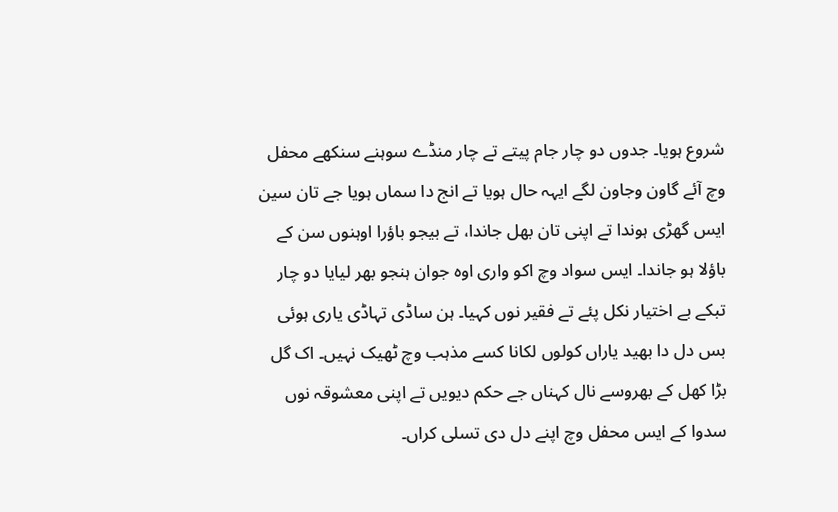شروع ہویا۔ جدوں دو چار جام پیتے تے چار منڈے سوہنے سنکھے محفل وچ آئے گاون وجاون لگے ایہہ حال ہویا تے انج دا سماں ہویا جے تان سین ایس گھڑی ہوندا تے اپنی تان بھل جاندا، تے بیجو باؤرا اوہنوں سن کے باؤلا ہو جاندا۔ ایس سواد وچ اکو واری اوہ جوان ہنجو بھر لیایا دو چار تبکے بے اختیار نکل پئے تے فقیر نوں کہیا۔ ہن ساڈی تہاڈی یاری ہوئی بس دل دا بھید یاراں کولوں لکانا کسے مذہب وچ ٹھیک نہیں۔ اک گل بڑا کھل کے بھروسے نال کہناں جے حکم دیویں تے اپنی معشوقہ نوں سدوا کے ایس محفل وچ اپنے دل دی تسلی کراں۔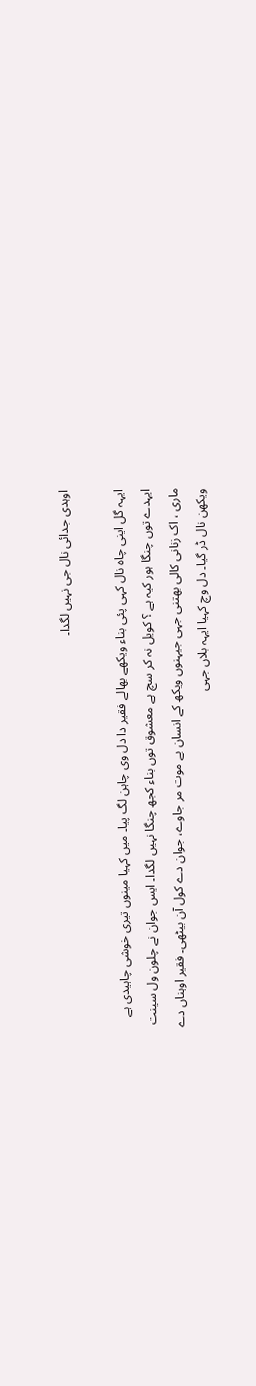اوہدی جدائی نال جی نہیں لگدا۔

ایہہ گل اینی چاہ نال کہی پئی بناء ویکھے بھالے فقیر دا دل وی چاہن لگ پیا۔ میں کہیا مینوں تیری خوشی چاہیدی ہے ایہدے توں چنگا ہور کیہ ہے ؟ کویل نہ کر سچ ہے معشوق توں بناء کجھ چنگا نہیں لگدا۔ ایس جوان نے چلون ول سینت ماری ، اک زنانی کالی بھتنی جہی جیہنوں ویکھ کے انسان بے موت مر جاوے، جوان دے کول آن بیٹھی۔ فقیر اوہناں دے ویکھن نال ڈر گیا۔ دل وچ کہیا ایہہ بلاں جہی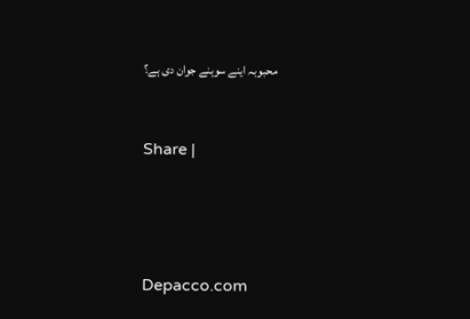محبوبہ اینے سوہنے جوان دی ہے؟


Share |




Depacco.com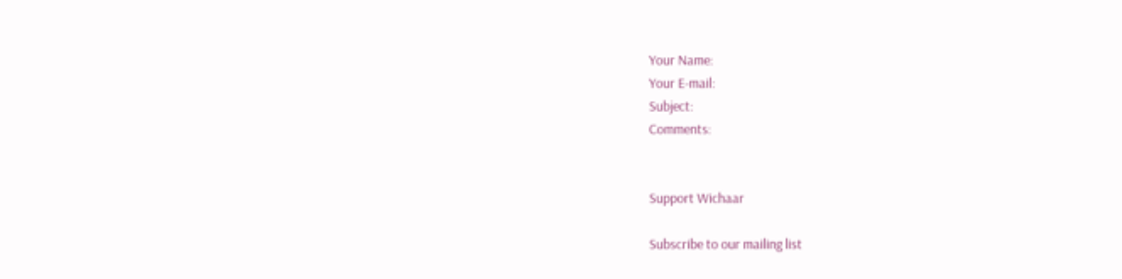Your Name:
Your E-mail:
Subject:
Comments:


Support Wichaar

Subscribe to our mailing list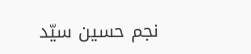نجم حسین سیّد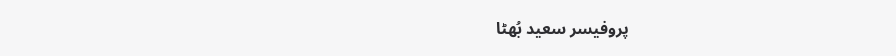پروفیسر سعید بُھٹا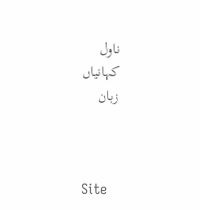ناول
کہانیاں
زبان



Site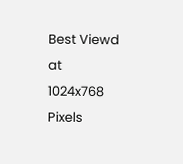Best Viewd at 1024x768 Pixels